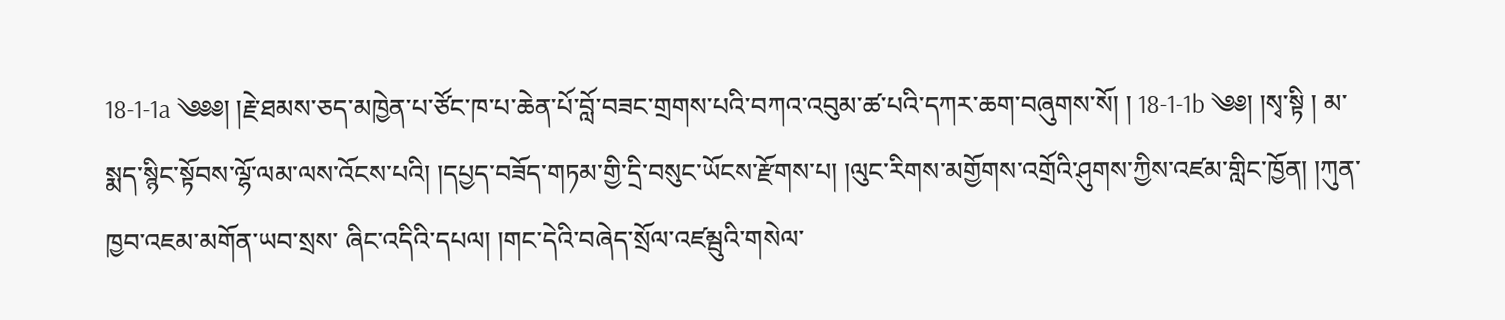18-1-1a ༄༅༅། །རྗེ་ཐམས་ཅད་མཁྱེན་པ་ཙོང་ཁ་པ་ཆེན་པོ་བློ་བཟང་གྲགས་པའི་བཀའ་འབུམ་ཚ་པའི་དཀར་ཆག་བཞུགས་སོ། ། 18-1-1b ༄༅། །སྭ་སྟི ། མ་སྨད་སྙིང་སྟོབས་ལྷོ་ལམ་ལས་འོངས་པའི། །དཔྱད་བཟོད་གཏམ་གྱི་དྲི་བསུང་ཡོངས་རྫོགས་པ། །ལུང་རིགས་མགྱོགས་འགྲོའི་ཤུགས་ཀྱིས་འཛམ་གླིང་ཁྱོན། །ཀུན་ཁྱབ་འཇམ་མགོན་ཡབ་སྲས་ ཞིང་འདིའི་དཔལ། །གང་དེའི་བཞེད་སྲོལ་འཛམྦུའི་གསེལ་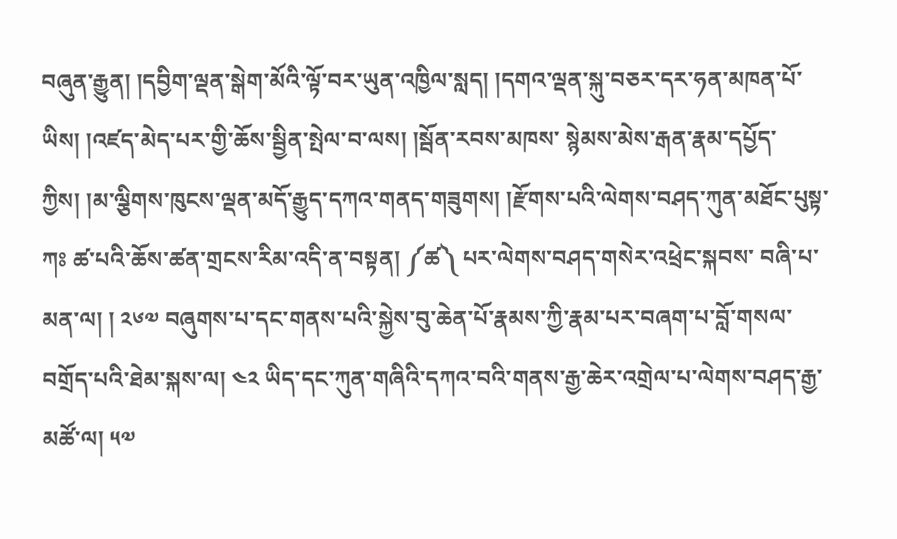བཞུན་རྒྱུན། །དབྱིག་ལྡན་སྒེག་མོའི་ལྟོ་བར་ཡུན་འཁྱིལ་སླད། །དགའ་ལྡན་སྐུ་བཅར་དར་ཧན་མཁན་པོ་ཡིས། །འཛད་མེད་པར་གྱི་ཆོས་སྦྱིན་སྤེལ་བ་ལས། །སྦོན་རབས་མཁས་ སྙེམས་མེས་རྒན་རྣམ་དཔྱོད་ཀྱིས། །མ་ལྕིགས་ཁུངས་ལྡན་མདོ་རྒྱུད་དཀའ་གནད་གཟུགས། །རྫོགས་པའི་ལེགས་བཤད་ཀུན་མཐོང་པུསྟ་ཀཿ ཚ་པའི་ཆོས་ཚན་གྲངས་རིམ་འདི་ན་བསྟན། ༼ཚ༽ པར་ལེགས་བཤད་གསེར་འཕྲེང་སྐབས་ བཞི་པ་མན་ལ། ། ༢༦༧ བཞུགས་པ་དང་གནས་པའི་སྐྱེས་བུ་ཆེན་པོ་རྣམས་ཀྱི་རྣམ་པར་བཞག་པ་བློ་གསལ་བགྲོད་པའི་ཐེམ་སྐས་ལ། ༤༢ ཡིད་དང་ཀུན་གཞིའི་དཀའ་བའི་གནས་རྒྱ་ཆེར་འགྲེལ་པ་ལེགས་བཤད་རྒྱ་མཚོ་ལ། ༥༧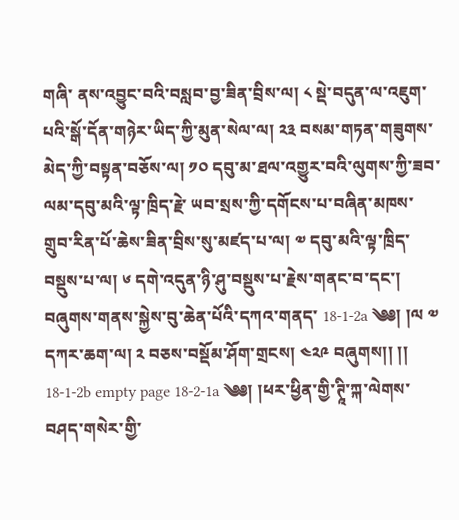གཞི་ ནས་འབྱུང་བའི་བསླབ་བྱ་ཟིན་བྲིས་ལ། ༨ སྡེ་བདུན་ལ་འཇུག་པའི་སྒོ་དོན་གཉེར་ཡིད་ཀྱི་མུན་སེལ་ལ། ༢༣ བསམ་གཏན་གཟུགས་མེད་ཀྱི་བསྟན་བཅོས་ལ། ༡༠ དབུ་མ་ཐལ་འགྱུར་བའི་ལུགས་ཀྱི་ཟབ་ལམ་དབུ་མའི་ལྟ་ཁྲིད་རྗེ་ ཡབ་སྲས་ཀྱི་དགོངས་པ་བཞིན་མཁས་གྲུབ་རིན་པོ་ཆེས་ཟིན་བྲིས་སུ་མཛད་པ་ལ། ༧ དབུ་མའི་ལྟ་ཁྲིད་བསྡུས་པ་ལ། ༦ དགེ་འདུན་ཉི་ཤུ་བསྡུས་པ་རྗེས་གནང་བ་དང་། བཞུགས་གནས་སྐྱེས་བུ་ཆེན་པོའི་དཀའ་གནད་ 18-1-2a ༄༅། །ལ ༧ དཀར་ཆག་ལ། ༢ བཅས་བསྡོམ་ཤོག་གྲངས། ༤༢༩ བཞུགས།། །། 18-1-2b empty page 18-2-1a ༄༅། །ཕར་ཕྱིན་གྱི་ཊཱི་ཀྐ་ལེགས་བཤད་གསེར་གྱི་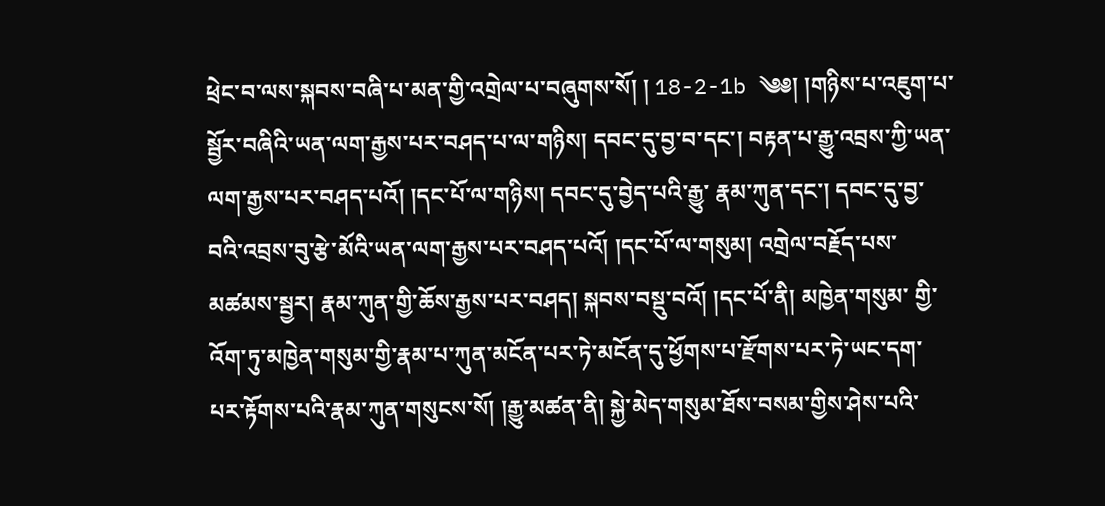ཕྲེང་བ་ལས་སྐབས་བཞི་པ་མན་གྱི་འགྲེལ་པ་བཞུགས་སོ། ། 18-2-1b ༄༅། །གཉིས་པ་འཇུག་པ་སྦྱོར་བཞིའི་ཡན་ལག་རྒྱས་པར་བཤད་པ་ལ་གཉིས། དབང་དུ་བྱ་བ་དང་། བརྟན་པ་རྒྱུ་འབྲས་ཀྱི་ཡན་ལག་རྒྱས་པར་བཤད་པའོ། །དང་པོ་ལ་གཉིས། དབང་དུ་བྱེད་པའི་རྒྱུ་ རྣམ་ཀུན་དང་། དབང་དུ་བྱ་བའི་འབྲས་བུ་རྩེ་མོའི་ཡན་ལག་རྒྱས་པར་བཤད་པའོ། །དང་པོ་ལ་གསུམ། འགྲེལ་བརྗོད་པས་མཚམས་སྦྱར། རྣམ་ཀུན་གྱི་ཆོས་རྒྱས་པར་བཤད། སྐབས་བསྡུ་བའོ། །དང་པོ་ནི། མཁྱེན་གསུམ་ གྱི་འོག་ཏུ་མཁྱེན་གསུམ་གྱི་རྣམ་པ་ཀུན་མངོན་པར་ཏེ་མངོན་དུ་ཕྱོགས་པ་རྫོགས་པར་ཏེ་ཡང་དག་པར་རྟོགས་པའི་རྣམ་ཀུན་གསུངས་སོ། །རྒྱུ་མཚན་ནི། སྐྱེ་མེད་གསུམ་ཐོས་བསམ་གྱིས་ཤེས་པའི་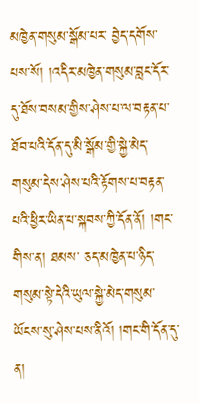མཁྱེན་གསུམ་སྒོམ་པར་ བྱེད་དགོས་པས་སོ། །འདིར་མཁྱེན་གསུམ་བླང་དོར་དུ་ཐོས་བསམ་གྱིས་ཤེས་པ་ལ་བརྟན་པ་ཐོབ་པའི་དོན་དུ་མི་སྒོམ་གྱི་སྐྱེ་མེད་གསུམ་དེས་ཤེས་པའི་རྟོགས་པ་བརྟན་པའི་ཕྱིར་ཡིན་པ་སྐབས་ཀྱི་དོན་ནོ། །གང་གིས་ན། ཐམས་ ཅད་མཁྱེན་པ་ཉིད་གསུམ་སྟེ་དེའི་ཡུལ་སྐྱེ་མེད་གསུམ་ཡོངས་སུ་ཤེས་པས་ནིའོ། །གང་གི་དོན་དུ་ན།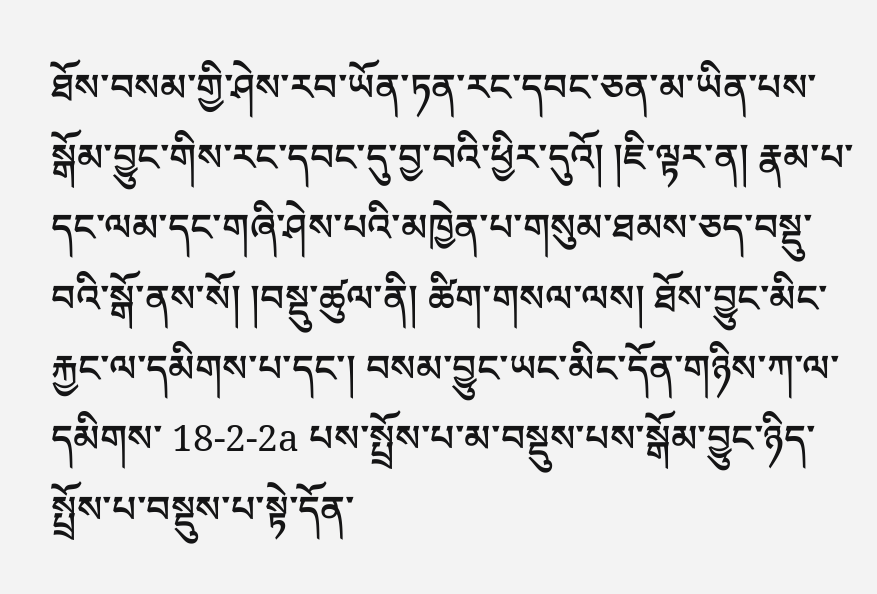ཐོས་བསམ་གྱི་ཤེས་རབ་ཡོན་ཏན་རང་དབང་ཅན་མ་ཡིན་པས་སྒོམ་བྱུང་གིས་རང་དབང་དུ་བྱ་བའི་ཕྱིར་དུའོ། །ཇི་ལྟར་ན། རྣམ་པ་དང་ལམ་དང་གཞི་ཤེས་པའི་མཁྱེན་པ་གསུམ་ཐམས་ཅད་བསྡུ་བའི་སྒོ་ནས་སོ། །བསྡུ་ཚུལ་ནི། ཚིག་གསལ་ལས། ཐོས་བྱུང་མིང་རྐྱང་ལ་དམིགས་པ་དང་། བསམ་བྱུང་ཡང་མིང་དོན་གཉིས་ཀ་ལ་དམིགས་ 18-2-2a པས་སྤྲོས་པ་མ་བསྡུས་པས་སྒོམ་བྱུང་ཉིད་སྤྲོས་པ་བསྡུས་པ་སྟེ་དོན་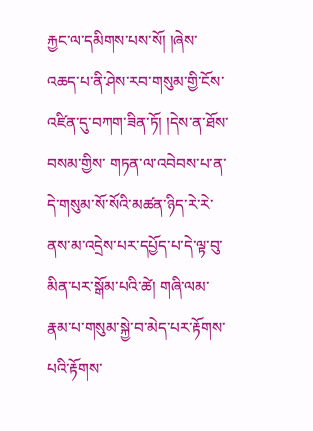རྐྱང་ལ་དམིགས་པས་སོ། །ཞེས་འཆད་པ་ནི་ཤེས་རབ་གསུམ་གྱི་ངོས་འཛིན་དུ་བཀག་ཟིན་ཏོ། །དེས་ན་ཐོས་བསམ་གྱིས་ གཏན་ལ་འབེབས་པ་ན་དེ་གསུམ་སོ་སོའི་མཚན་ཉིད་རེ་རེ་ནས་མ་འདྲེས་པར་དཔྱོད་པ་དེ་ལྟ་བུ་མིན་པར་སྒོམ་པའི་ཚེ། གཞི་ལམ་རྣམ་པ་གསུམ་སྐྱེ་བ་མེད་པར་རྟོགས་པའི་རྟོགས་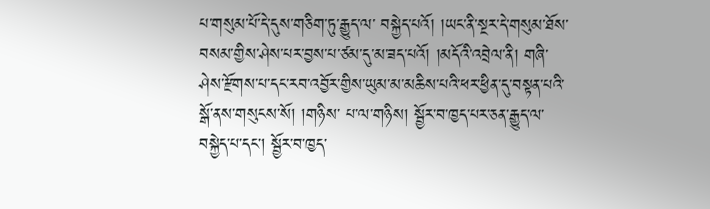པ་གསུམ་པོ་དེ་དུས་གཅིག་ཏུ་རྒྱུད་ལ་ བསྐྱེད་པའོ། །ཡང་ནི་སྔར་དེ་གསུམ་ཐོས་བསམ་གྱིས་ཤེས་པར་བྱས་པ་ཙམ་དུ་མ་ཟད་པའོ། །མདོའི་འབྲེལ་ནི། གཞི་ཤེས་རྫོགས་པ་དང་རབ་འབྱོར་གྱིས་ཡུམ་མ་མཆིས་པའི་ཕར་ཕྱིན་དུ་བསྟན་པའི་སྒོ་ནས་གསུངས་སོ། །གཉིས་ པ་ལ་གཉིས། སྦྱོར་བ་ཁྱད་པར་ཅན་རྒྱུད་ལ་བསྐྱེད་པ་དང་། སྦྱོར་བ་ཁྱད་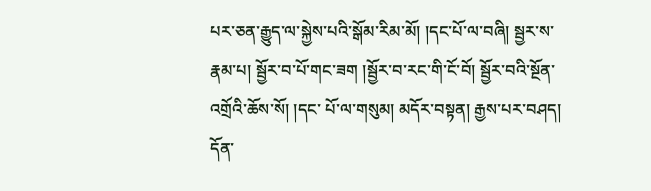པར་ཅན་རྒྱུད་ལ་སྐྱེས་པའི་སྒོམ་རིམ་མོ། །དང་པོ་ལ་བཞི། སྦྱར་ས་རྣམ་པ། སྦྱོར་བ་པོ་གང་ཟག །སྦྱོར་བ་རང་གི་ངོ་བོ། སྦྱོར་བའི་སྔོན་འགྲོའི་ཆོས་སོ། །དང་ པོ་ལ་གསུམ། མདོར་བསྟན། རྒྱས་པར་བཤད། དོན་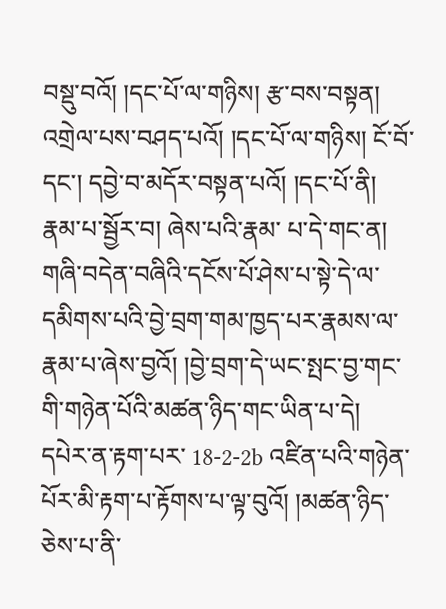བསྡུ་བའོ། །དང་པོ་ལ་གཉིས། རྩ་བས་བསྟན། འགྲེལ་པས་བཤད་པའོ། །དང་པོ་ལ་གཉིས། ངོ་བོ་དང་། དབྱེ་བ་མདོར་བསྟན་པའོ། །དང་པོ་ནི། རྣམ་པ་སྦྱོར་བ། ཞེས་པའི་རྣམ་ པ་དེ་གང་ན། གཞི་བདེན་བཞིའི་དངོས་པོ་ཤེས་པ་སྟེ་དེ་ལ་དམིགས་པའི་བྱེ་བྲག་གམ་ཁྱད་པར་རྣམས་ལ་རྣམ་པ་ཞེས་བྱའོ། །བྱེ་བྲག་དེ་ཡང་སྤང་བྱ་གང་གི་གཉེན་པོའི་མཚན་ཉིད་གང་ཡིན་པ་དེ། དཔེར་ན་རྟག་པར་ 18-2-2b འཛིན་པའི་གཉེན་པོར་མི་རྟག་པ་རྟོགས་པ་ལྟ་བུའོ། །མཚན་ཉིད་ཅེས་པ་ནི་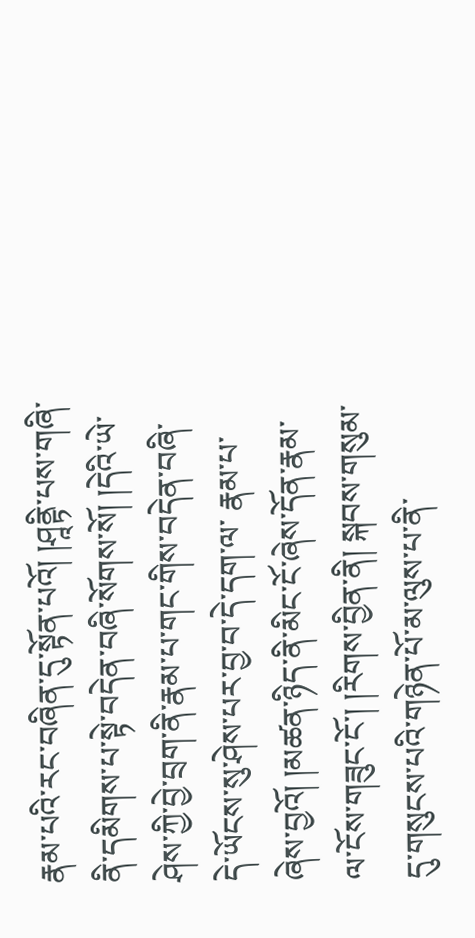རྣམ་པའི་རང་བཞིན་དུ་སྟོན་པའོ། །ཤཱནྟི་པས་གཞི་ནི་དམིགས་པ་སྟེ་བདེན་བཞི་སོགས་སོ། །དེའི་ཡེ་ཤེས་ཀྱི་བྱེ་བྲག་ནི་རྣམ་པ་གང་གིས་བདེན་བཞི་དེ་ཡོངས་སུ་ཤེས་པར་བྱ་བ་དེ་དག་ལ་ རྣམ་པ་ཞེས་བྱའོ། །མཚན་ཉིད་ནི་མིང་ངོ་ཞེས་དོན་རྣམ་ལ་ངོས་གཟུང་ངོ་། །རིགས་བྱིན་ནི། སྐབས་གསུམ་དུ་གསུངས་པའི་གཉེན་པོ་མ་ལུས་པ་ནི་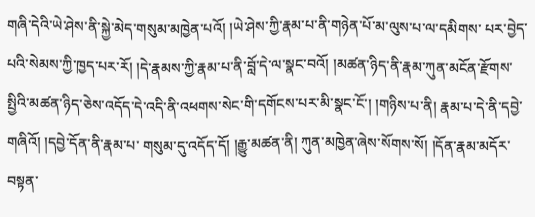གཞི་དེའི་ཡེ་ཤེས་ནི་སྐྱེ་མེད་གསུམ་མཁྱེན་པའོ། །ཡེ་ཤེས་ཀྱི་རྣམ་པ་ནི་གཉེན་པོ་མ་ལུས་པ་ལ་དམིགས་ པར་བྱེད་པའི་སེམས་ཀྱི་ཁྱད་པར་རོ། །དེ་རྣམས་ཀྱི་རྣམ་པ་ནི་བློ་དེ་ལ་སྣང་བའོ། །མཚན་ཉིད་ནི་རྣམ་ཀུན་མངོན་རྫོགས་སྤྱིའི་མཚན་ཉིད་ཅེས་འདོད་དེ་འདི་ནི་འཕགས་སེང་གི་དགོངས་པར་མི་སྣང་ངོ་། །གཉིས་པ་ནི། རྣམ་པ་དེ་ནི་དབྱེ་གཞིའོ། །དབྱེ་དོན་ནི་རྣམ་པ་ གསུམ་དུ་འདོད་དོ། །རྒྱུ་མཚན་ནི། ཀུན་མཁྱེན་ཞེས་སོགས་སོ། །དོན་རྣམ་མདོར་བསྟན་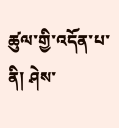ཚུལ་གྱི་འདོན་པ་ནི། ཤེས་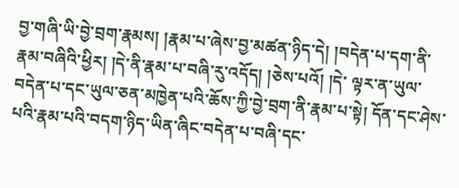བྱ་གཞི་ཡི་བྱེ་བྲག་རྣམས། །རྣམ་པ་ཞེས་བྱ་མཚན་ཉིད་དེ། །བདེན་པ་དག་ནི་རྣམ་བཞིའི་ཕྱིར། །དེ་ནི་རྣམ་པ་བཞི་རུ་འདོད། །ཅེས་པའོ། །དེ་ ལྟར་ན་ཡུལ་བདེན་པ་དང་ཡུལ་ཅན་མཁྱེན་པའི་ཆོས་ཀྱི་བྱེ་བྲག་ནི་རྣམ་པ་སྟེ། དོན་དང་ཤེས་པའི་རྣམ་པའི་བདག་ཉིད་ཡིན་ཞིང་བདེན་པ་བཞི་དང་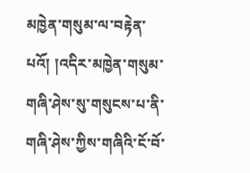མཁྱེན་གསུམ་ལ་བརྟེན་པའོ། །འདིར་མཁྱེན་གསུམ་གཞི་ཤེས་སུ་གསུངས་པ་ནི་གཞི་ཤེས་ཀྱིས་གཞིའི་ངོ་བོ་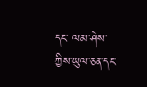དང་ ལམ་ཤེས་ཀྱིས་ཡུལ་ཅན་དང་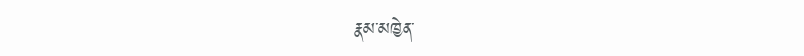རྣམ་མཁྱེན་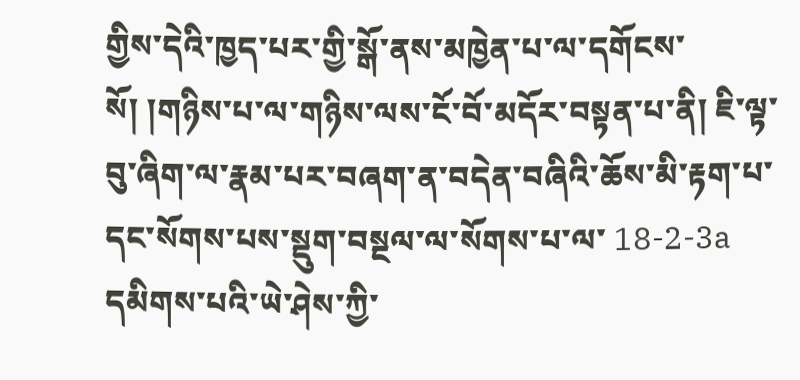གྱིས་དེའི་ཁྱད་པར་གྱི་སྒོ་ནས་མཁྱེན་པ་ལ་དགོངས་སོ། །གཉིས་པ་ལ་གཉིས་ལས་ངོ་བོ་མདོར་བསྟན་པ་ནི། ཇི་ལྟ་བུ་ཞིག་ལ་རྣམ་པར་བཞག་ན་བདེན་བཞིའི་ཆོས་མི་རྟག་པ་དང་སོགས་པས་སྡུག་བསྔལ་ལ་སོགས་པ་ལ་ 18-2-3a དམིགས་པའི་ཡེ་ཤེས་ཀྱི་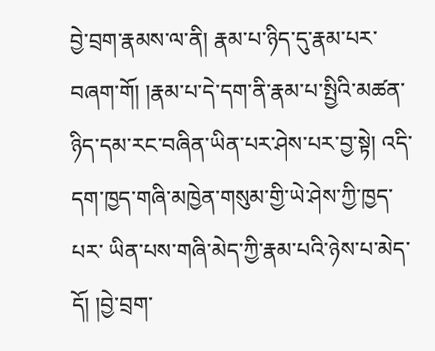བྱེ་བྲག་རྣམས་ལ་ནི། རྣམ་པ་ཉིད་དུ་རྣམ་པར་བཞག་གོ། །རྣམ་པ་དེ་དག་ནི་རྣམ་པ་སྤྱིའི་མཚན་ཉིད་དམ་རང་བཞིན་ཡིན་པར་ཤེས་པར་བྱ་སྟེ། འདི་དག་ཁྱད་གཞི་མཁྱེན་གསུམ་གྱི་ཡེ་ཤེས་ཀྱི་ཁྱད་པར་ ཡིན་པས་གཞི་མེད་ཀྱི་རྣམ་པའི་ཉེས་པ་མེད་དོ། །བྱེ་བྲག་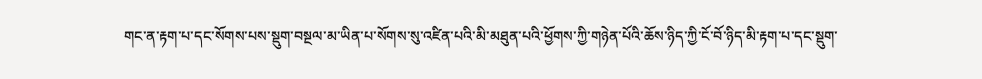གང་ན་རྟག་པ་དང་སོགས་པས་སྡུག་བསྔལ་མ་ཡིན་པ་སོགས་སུ་འཛིན་པའི་མི་མཐུན་པའི་ཕྱོགས་ཀྱི་གཉེན་པོའི་ཆོས་ཉིད་ཀྱི་ངོ་བོ་ཉིད་མི་རྟག་པ་དང་སྡུག་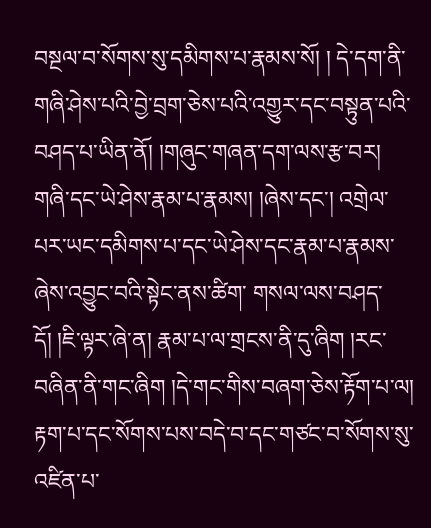བསྔལ་བ་སོགས་སུ་དམིགས་པ་རྣམས་སོ། ། དེ་དག་ནི་གཞི་ཤེས་པའི་བྱེ་བྲག་ཅེས་པའི་འགྱུར་དང་བསྟུན་པའི་བཤད་པ་ཡིན་ནོ། །གཞུང་གཞན་དག་ལས་རྩ་བར། གཞི་དང་ཡེ་ཤེས་རྣམ་པ་རྣམས། །ཞེས་དང་། འགྲེལ་པར་ཡང་དམིགས་པ་དང་ཡེ་ཤེས་དང་རྣམ་པ་རྣམས་ཞེས་འབྱུང་བའི་སྟེང་ནས་ཚིག་ གསལ་ལས་བཤད་དོ། །ཇི་ལྟར་ཞེ་ན། རྣམ་པ་ལ་གྲངས་ནི་དུ་ཞིག །རང་བཞིན་ནི་གང་ཞིག །དེ་གང་གིས་བཞག་ཅེས་རྟོག་པ་ལ། རྟག་པ་དང་སོགས་པས་བདེ་བ་དང་གཙང་བ་སོགས་སུ་འཛིན་པ་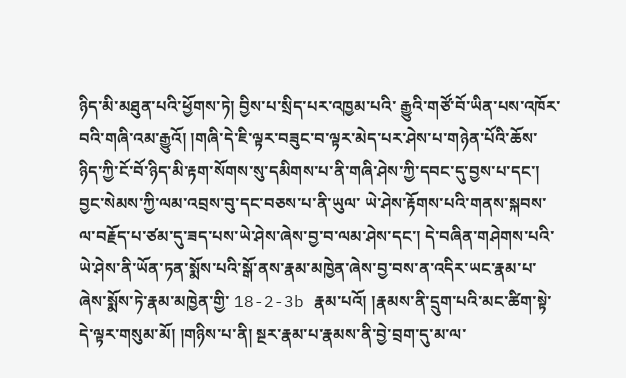ཉིད་མི་མཐུན་པའི་ཕྱོགས་ཏེ། བྱིས་པ་སྲིད་པར་འཁྱམ་པའི་ རྒྱུའི་གཙོ་བོ་ཡིན་པས་འཁོར་བའི་གཞི་འམ་རྒྱུའོ། །གཞི་དེ་ཇི་ལྟར་བཟུང་བ་ལྟར་མེད་པར་ཤེས་པ་གཉེན་པོའི་ཆོས་ཉིད་ཀྱི་ངོ་བོ་ཉིད་མི་རྟག་སོགས་སུ་དམིགས་པ་ནི་གཞི་ཤེས་ཀྱི་དབང་དུ་བྱས་པ་དང་། བྱང་སེམས་ཀྱི་ལམ་འབྲས་བུ་དང་བཅས་པ་ནི་ཡུལ་ ཡེ་ཤེས་རྟོགས་པའི་གནས་སྐབས་ལ་བརྗོད་པ་ཙམ་དུ་ཟད་པས་ཡེ་ཤེས་ཞེས་བྱ་བ་ལམ་ཤེས་དང་། དེ་བཞིན་གཤེགས་པའི་ཡེ་ཤེས་ནི་ཡོན་ཏན་སྨོས་པའི་སྒོ་ནས་རྣམ་མཁྱེན་ཞེས་བྱ་བས་ན་འདིར་ཡང་རྣམ་པ་ཞེས་སྨོས་ཏེ་རྣམ་མཁྱེན་གྱི་ 18-2-3b རྣམ་པའོ། །རྣམས་ནི་དྲུག་པའི་མང་ཚིག་སྟེ་དེ་ལྟར་གསུམ་མོ། །གཉིས་པ་ནི། སྔར་རྣམ་པ་རྣམས་ནི་བྱེ་བྲག་དུ་མ་ལ་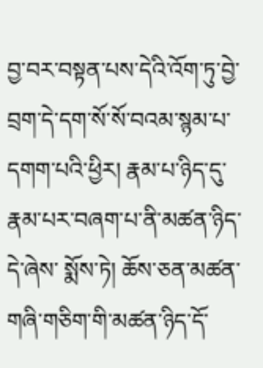བྱ་བར་བསྟན་པས་དེའི་འོག་ཏུ་བྱེ་བྲག་དེ་དག་སོ་སོ་བའམ་སྙམ་པ་དགག་པའི་ཕྱིར། རྣམ་པ་ཉིད་དུ་རྣམ་པར་བཞག་པ་ནི་མཚན་ཉིད་དེ་ཞེས་ སྨོས་ཏེ། ཆོས་ཅན་མཚན་གཞི་གཅིག་གི་མཚན་ཉིད་དོ་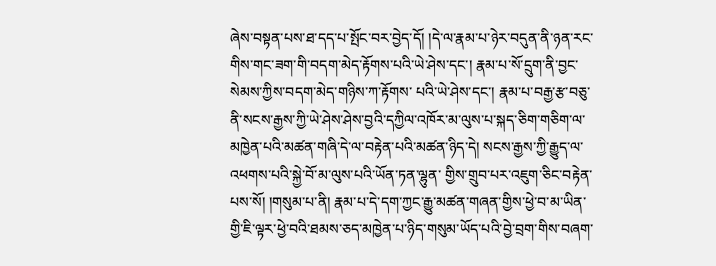ཞེས་བསྟན་པས་ཐ་དད་པ་སྤོང་བར་བྱེད་དོ། །དེ་ལ་རྣམ་པ་ཉེར་བདུན་ནི་ཉན་རང་གིས་གང་ཟག་གི་བདག་མེད་རྟོགས་པའི་ཡེ་ཤེས་དང་། རྣམ་པ་སོ་དྲུག་ནི་བྱང་སེམས་ཀྱིས་བདག་མེད་གཉིས་ཀ་རྟོགས་ པའི་ཡེ་ཤེས་དང་། རྣམ་པ་བརྒྱ་རྩ་བཅུ་ནི་སངས་རྒྱས་ཀྱི་ཡེ་ཤེས་ཤེས་བྱའི་དཀྱིལ་འཁོར་མ་ལུས་པ་སྐད་ཅིག་གཅིག་ལ་མཁྱེན་པའི་མཚན་གཞི་དེ་ལ་བརྟེན་པའི་མཚན་ཉིད་དེ། སངས་རྒྱས་ཀྱི་རྒྱུད་ལ་འཕགས་པའི་སྐྱེ་བོ་མ་ལུས་པའི་ཡོན་ཏན་ལྷུན་ གྱིས་གྲུབ་པར་འཇུག་ཅིང་བརྟེན་པས་སོ། །གསུམ་པ་ནི། རྣམ་པ་དེ་དག་ཀྱང་རྒྱུ་མཚན་གཞན་གྱིས་ཕྱེ་བ་མ་ཡིན་གྱི་ཇི་ལྟར་ཕྱེ་བའི་ཐམས་ཅད་མཁྱེན་པ་ཉིད་གསུམ་ཡོད་པའི་བྱེ་བྲག་གིས་བཞག་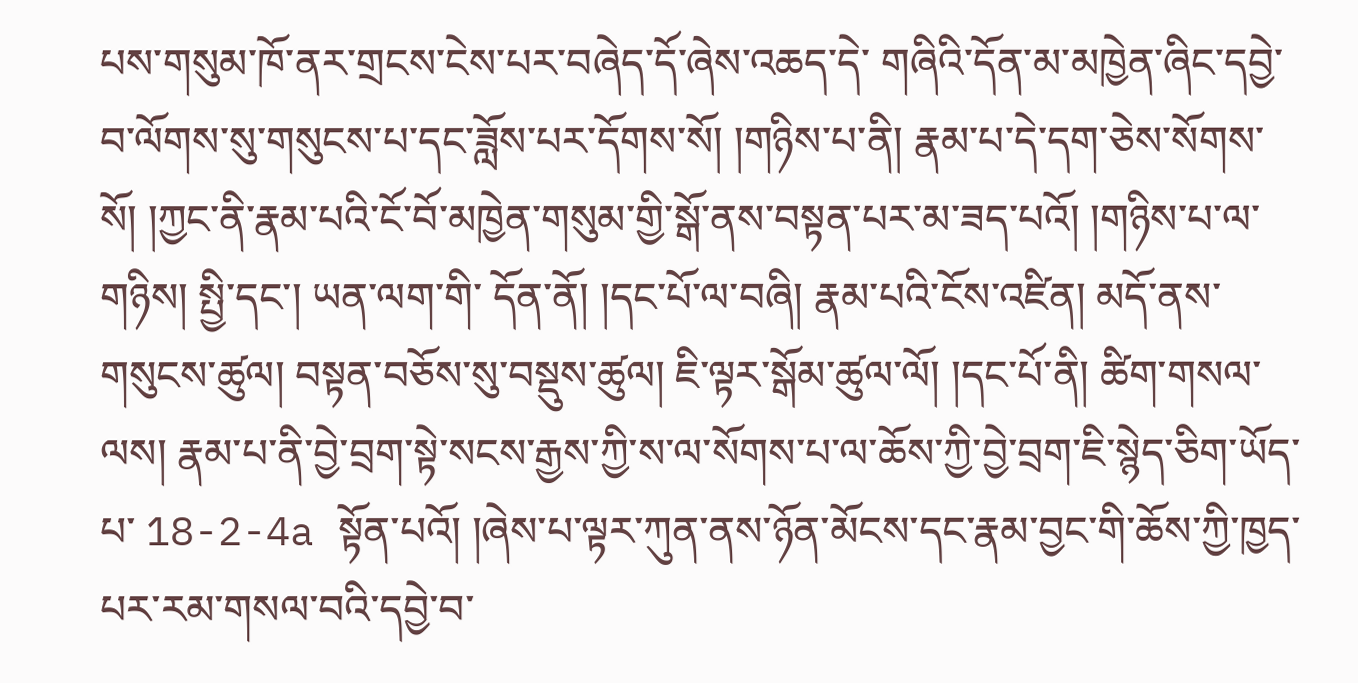པས་གསུམ་ཁོ་ནར་གྲངས་ངེས་པར་བཞེད་དོ་ཞེས་འཆད་དེ་ གཞིའི་དོན་མ་མཁྱེན་ཞིང་དབྱེ་བ་ལོགས་སུ་གསུངས་པ་དང་ཟློས་པར་དོགས་སོ། །གཉིས་པ་ནི། རྣམ་པ་དེ་དག་ཅེས་སོགས་སོ། །ཀྱང་ནི་རྣམ་པའི་ངོ་བོ་མཁྱེན་གསུམ་གྱི་སྒོ་ནས་བསྟན་པར་མ་ཟད་པའོ། །གཉིས་པ་ལ་གཉིས། སྤྱི་དང་། ཡན་ལག་གི་ དོན་ནོ། །དང་པོ་ལ་བཞི། རྣམ་པའི་ངོས་འཛིན། མདོ་ནས་གསུངས་ཚུལ། བསྟན་བཅོས་སུ་བསྡུས་ཚུལ། ཇི་ལྟར་སྒོམ་ཚུལ་ལོ། །དང་པོ་ནི། ཚིག་གསལ་ལས། རྣམ་པ་ནི་བྱེ་བྲག་སྟེ་སངས་རྒྱས་ཀྱི་ས་ལ་སོགས་པ་ལ་ཆོས་ཀྱི་བྱེ་བྲག་ཇི་སྙེད་ཅིག་ཡོད་པ་ 18-2-4a སྟོན་པའོ། །ཞེས་པ་ལྟར་ཀུན་ནས་ཉོན་མོངས་དང་རྣམ་བྱང་གི་ཆོས་ཀྱི་ཁྱད་པར་རམ་གསལ་བའི་དབྱེ་བ་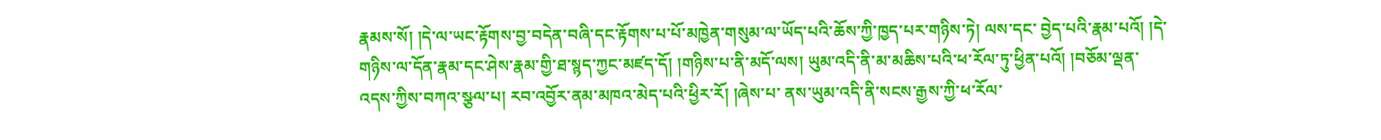རྣམས་སོ། །དེ་ལ་ཡང་རྟོགས་བྱ་བདེན་བཞི་དང་རྟོགས་པ་པོ་མཁྱེན་གསུམ་ལ་ཡོད་པའི་ཆོས་ཀྱི་ཁྱད་པར་གཉིས་ཏེ། ལས་དང་ བྱེད་པའི་རྣམ་པའོ། །དེ་གཉིས་ལ་དོན་རྣམ་དང་ཤེས་རྣམ་གྱི་ཐ་སྙད་ཀྱང་མཛད་དོ། །གཉིས་པ་ནི་མདོ་ལས། ཡུམ་འདི་ནི་མ་མཆིས་པའི་ཕ་རོལ་ཏུ་ཕྱིན་པའོ། །བཅོམ་ལྡན་འདས་ཀྱིས་བཀའ་སྩལ་པ། རབ་འབྱོར་ནམ་མཁའ་མེད་པའི་ཕྱིར་རོ། །ཞེས་པ་ ནས་ཡུམ་འདི་ནི་སངས་རྒྱས་ཀྱི་ཕ་རོལ་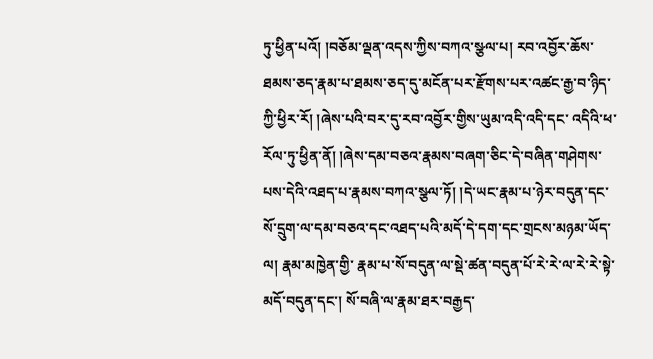ཏུ་ཕྱིན་པའོ། །བཅོམ་ལྡན་འདས་ཀྱིས་བཀའ་སྩལ་པ། རབ་འབྱོར་ཆོས་ཐམས་ཅད་རྣམ་པ་ཐམས་ཅད་དུ་མངོན་པར་རྫོགས་པར་འཚང་རྒྱ་བ་ཉིད་ཀྱི་ཕྱིར་རོ། །ཞེས་པའི་བར་དུ་རབ་འབྱོར་གྱིས་ཡུམ་འདི་འདི་དང་ འདིའི་ཕ་རོལ་ཏུ་ཕྱིན་ནོ། །ཞེས་དམ་བཅའ་རྣམས་བཞག་ཅིང་དེ་བཞིན་གཤེགས་པས་དེའི་འཐད་པ་རྣམས་བཀའ་སྩལ་ཏོ། །དེ་ཡང་རྣམ་པ་ཉེར་བདུན་དང་སོ་དྲུག་ལ་དམ་བཅའ་དང་འཐད་པའི་མདོ་དེ་དག་དང་གྲངས་མཉམ་ཡོད་ལ། རྣམ་མཁྱེན་གྱི་ རྣམ་པ་སོ་བདུན་ལ་སྡེ་ཚན་བདུན་པོ་རེ་རེ་ལ་རེ་རེ་སྟེ་མདོ་བདུན་དང་། སོ་བཞི་ལ་རྣམ་ཐར་བརྒྱད་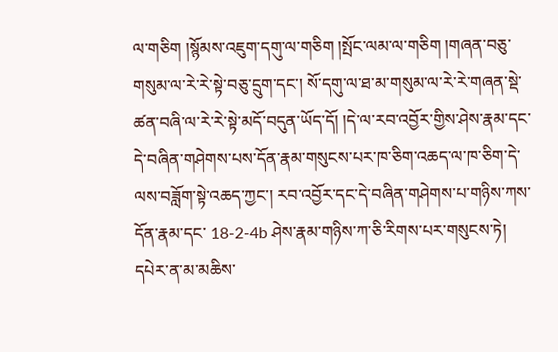ལ་གཅིག །སྙོམས་འཇུག་དགུ་ལ་གཅིག །སྤོང་ལམ་ལ་གཅིག །གཞན་བཅུ་གསུམ་ལ་རེ་རེ་སྟེ་བཅུ་དྲུག་དང་། སོ་དགུ་ལ་ཐ་མ་གསུམ་ལ་རེ་རེ་གཞན་སྡེ་ ཚན་བཞི་ལ་རེ་རེ་སྟེ་མདོ་བདུན་ཡོད་དོ། །དེ་ལ་རབ་འབྱོར་གྱིས་ཤེས་རྣམ་དང་དེ་བཞིན་གཤེགས་པས་དོན་རྣམ་གསུངས་པར་ཁ་ཅིག་འཆད་ལ་ཁ་ཅིག་དེ་ལས་བཟློག་སྟེ་འཆད་ཀྱང་། རབ་འབྱོར་དང་དེ་བཞིན་གཤེགས་པ་གཉིས་ཀས་དོན་རྣམ་དང་ 18-2-4b ཤེས་རྣམ་གཉིས་ཀ་ཅི་རིགས་པར་གསུངས་ཏེ། དཔེར་ན་མ་མཆིས་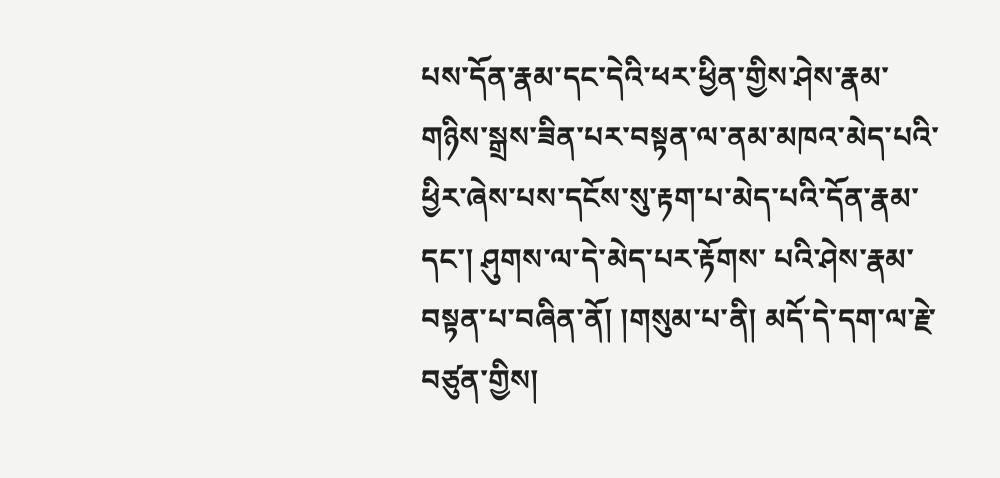པས་དོན་རྣམ་དང་དེའི་ཕར་ཕྱིན་གྱིས་ཤེས་རྣམ་གཉིས་སྒྲས་ཟིན་པར་བསྟན་ལ་ནམ་མཁའ་མེད་པའི་ཕྱིར་ཞེས་པས་དངོས་སུ་རྟག་པ་མེད་པའི་དོན་རྣམ་དང་། ཤུགས་ལ་དེ་མེད་པར་རྟོགས་ པའི་ཤེས་རྣམ་བསྟན་པ་བཞིན་ནོ། །གསུམ་པ་ནི། མདོ་དེ་དག་ལ་རྗེ་བཙུན་གྱིས།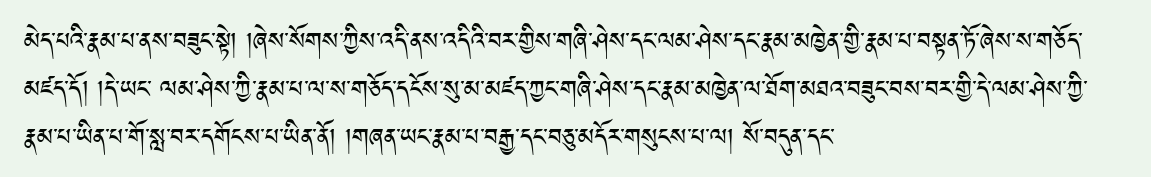མེད་པའི་རྣམ་པ་ནས་བཟུང་སྟེ། །ཞེས་སོགས་ཀྱིས་འདི་ནས་འདིའི་བར་གྱིས་གཞི་ཤེས་དང་ལམ་ཤེས་དང་རྣམ་མཁྱེན་གྱི་རྣམ་པ་བསྟན་ཏོ་ཞེས་ས་གཅོད་མཛད་དོ། །དེ་ཡང་ ལམ་ཤེས་ཀྱི་རྣམ་པ་ལ་ས་གཅོད་དངོས་སུ་མ་མཛད་ཀྱང་གཞི་ཤེས་དང་རྣམ་མཁྱེན་ལ་ཐོག་མཐའ་བཟུང་བས་བར་གྱི་དེ་ལམ་ཤེས་ཀྱི་རྣམ་པ་ཡིན་པ་གོ་སླ་བར་དགོངས་པ་ཡིན་ནོ། །གཞན་ཡང་རྣམ་པ་བརྒྱ་དང་བཅུ་མདོར་གསུངས་པ་ལ། སོ་བདུན་དང་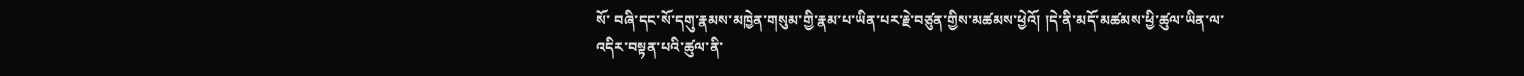སོ་ བཞི་དང་སོ་དགུ་རྣམས་མཁྱེན་གསུམ་གྱི་རྣམ་པ་ཡིན་པར་རྗེ་བཙུན་གྱིས་མཚམས་ཕྱེའོ། །དེ་ནི་མདོ་མཚམས་ཕྱི་ཚུལ་ཡིན་ལ་འདིར་བསྟན་པའི་ཚུལ་ནི་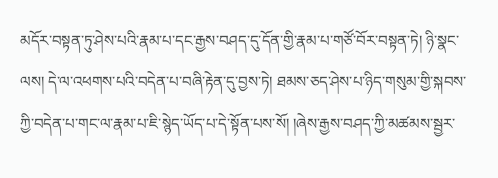མདོར་བསྟན་ཏུ་ཤེས་པའི་རྣམ་པ་དང་རྒྱས་བཤད་དུ་དོན་གྱི་རྣམ་པ་གཙོ་བོར་བསྟན་ཏེ། ཉི་སྣང་ ལས། དེ་ལ་འཕགས་པའི་བདེན་པ་བཞི་རྟེན་དུ་བྱས་ཏེ། ཐམས་ཅད་ཤེས་པ་ཉིད་གསུམ་གྱི་སྐབས་ཀྱི་བདེན་པ་གང་ལ་རྣམ་པ་ཇི་སྙེད་ཡོད་པ་དེ་སྟོན་པས་སོ། །ཞེས་རྒྱས་བཤད་ཀྱི་མཚམས་སྦྱར་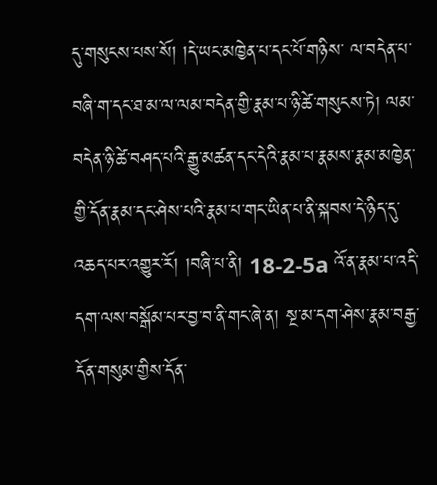དུ་གསུངས་པས་སོ། །དེ་ཡང་མཁྱེན་པ་དང་པོ་གཉིས་ ལ་བདེན་པ་བཞི་ག་དང་ཐ་མ་ལ་ལམ་བདེན་གྱི་རྣམ་པ་ཉི་ཚེ་གསུངས་ཏེ། ལམ་བདེན་ཉི་ཚེ་བཤད་པའི་རྒྱུ་མཚན་དང་དེའི་རྣམ་པ་རྣམས་རྣམ་མཁྱེན་གྱི་དོན་རྣམ་དང་ཤེས་པའི་རྣམ་པ་གང་ཡིན་པ་ནི་སྐབས་དེ་ཉིད་དུ་འཆད་པར་འགྱུར་རོ། །བཞི་པ་ནི། 18-2-5a འོ་ན་རྣམ་པ་འདི་དག་ལས་བསྒོམ་པར་བྱ་བ་ནི་གང་ཞེ་ན། སྔ་མ་དག་ཤེས་རྣམ་བརྒྱ་དོན་གསུམ་གྱིས་དོན་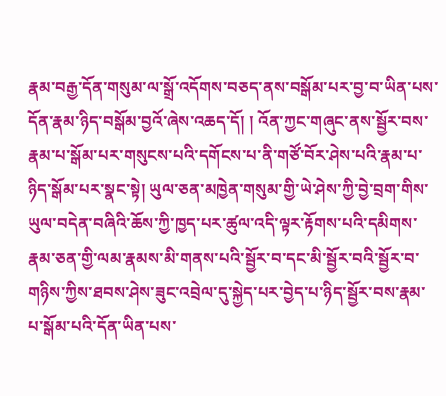རྣམ་བརྒྱ་དོན་གསུམ་ལ་སྒྲོ་འདོགས་བཅད་ནས་བསྒོམ་པར་བྱ་བ་ཡིན་པས་དོན་རྣམ་ཉིད་བསྒོམ་བྱའོ་ཞེས་འཆད་དོ། ། འོན་ཀྱང་གཞུང་ནས་སྦྱོར་བས་རྣམ་པ་སྒོམ་པར་གསུངས་པའི་དགོངས་པ་ནི་གཙོ་བོར་ཤེས་པའི་རྣམ་པ་ཉིད་སྒོམ་པར་སྣང་སྟེ། ཡུལ་ཅན་མཁྱེན་གསུམ་གྱི་ཡེ་ཤེས་ཀྱི་བྱེ་བྲག་གིས་ཡུལ་བདེན་བཞིའི་ཆོས་ཀྱི་ཁྱད་པར་ཚུལ་འདི་ལྟར་རྟོགས་པའི་དམིགས་ རྣམ་ཅན་གྱི་ལམ་རྣམས་མི་གནས་པའི་སྦྱོར་བ་དང་མི་སྦྱོར་བའི་སྦྱོར་བ་གཉིས་ཀྱིས་ཐབས་ཤེས་ཟུང་འབྲེལ་དུ་སྐྱེད་པར་བྱེད་པ་ཉིད་སྦྱོར་བས་རྣམ་པ་སྒོམ་པའི་དོན་ཡིན་པས་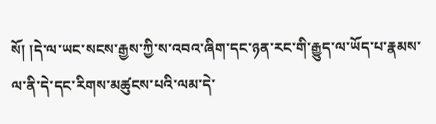སོ། །དེ་ལ་ཡང་སངས་རྒྱས་ཀྱི་ས་འབའ་ཞིག་དང་ཉན་རང་གི་རྒྱུད་ལ་ཡོད་པ་རྣམས་ ལ་ནི་དེ་དང་རིགས་མཚུངས་པའི་ལམ་དེ་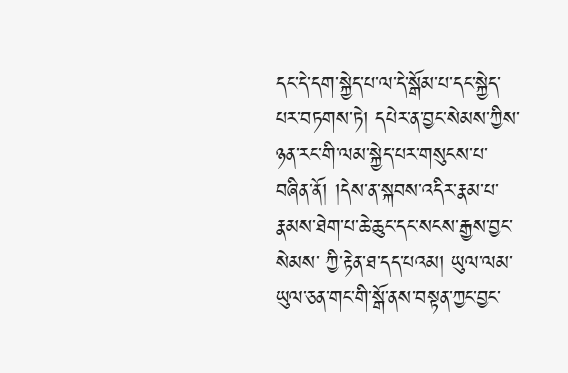དང་དེ་དག་སྐྱེད་པ་ལ་དེ་སྒོམ་པ་དང་སྐྱེད་པར་བཏགས་ཏེ། དཔེར་ན་བྱང་སེམས་ཀྱིས་ཉན་རང་གི་ལམ་སྐྱེད་པར་གསུངས་པ་བཞིན་ནོ། །དེས་ན་སྐབས་འདིར་རྣམ་པ་རྣམས་ཐེག་པ་ཆེ་ཆུང་དང་སངས་རྒྱས་བྱང་སེམས་ ཀྱི་རྟེན་ཐ་དད་པའམ། ཡུལ་ལམ་ཡུལ་ཅན་གང་གི་སྒོ་ནས་བསྟན་ཀྱང་བྱང་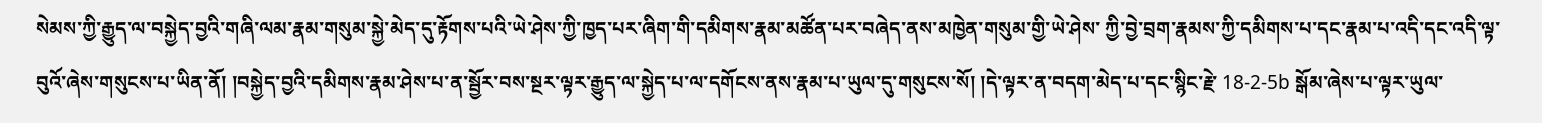སེམས་ཀྱི་རྒྱུད་ལ་བསྐྱེད་བྱའི་གཞི་ལམ་རྣམ་གསུམ་སྐྱེ་མེད་དུ་རྟོགས་པའི་ཡེ་ཤེས་ཀྱི་ཁྱད་པར་ཞིག་གི་དམིགས་རྣམ་མཚོན་པར་བཞེད་ནས་མཁྱེན་གསུམ་གྱི་ཡེ་ཤེས་ ཀྱི་བྱེ་བྲག་རྣམས་ཀྱི་དམིགས་པ་དང་རྣམ་པ་འདི་དང་འདི་ལྟ་བུའོ་ཞེས་གསུངས་པ་ཡིན་ནོ། །བསྐྱེད་བྱའི་དམིགས་རྣམ་ཤེས་པ་ན་སྦྱོར་བས་སྔར་ལྟར་རྒྱུད་ལ་སྐྱེད་པ་ལ་དགོངས་ནས་རྣམ་པ་ཡུལ་དུ་གསུངས་སོ། །དེ་ལྟར་ན་བདག་མེད་པ་དང་སྙིང་རྗེ་ 18-2-5b སྒོམ་ཞེས་པ་ལྟར་ཡུལ་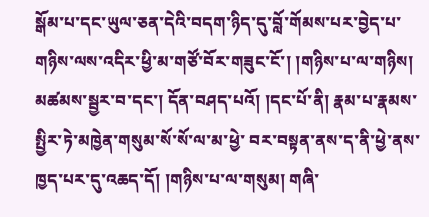སྒོམ་པ་དང་ཡུལ་ཅན་དེའི་བདག་ཉིད་དུ་བློ་གོམས་པར་བྱེད་པ་གཉིས་ལས་འདིར་ཕྱི་མ་གཙོ་བོར་གཟུང་ངོ་། །གཉིས་པ་ལ་གཉིས། མཚམས་སྦྱར་བ་དང་། དོན་བཤད་པའོ། །དང་པོ་ནི། རྣམ་པ་རྣམས་སྤྱིར་ཏེ་མཁྱེན་གསུམ་སོ་སོ་ལ་མ་ཕྱེ་ བར་བསྟན་ནས་ད་ནི་ཕྱེ་ནས་ཁྱད་པར་དུ་འཆད་དོ། །གཉིས་པ་ལ་གསུམ། གཞི་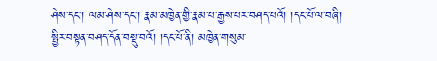ཤེས་དང་། ལམ་ཤེས་དང་། རྣམ་མཁྱེན་གྱི་རྣམ་པ་རྒྱས་པར་བཤད་པའོ། །དང་པོ་ལ་བཞི། སྤྱིར་བསྟན་བཤད་དོན་བསྡུ་བའོ། །དང་པོ་ནི། མཁྱེན་གསུམ་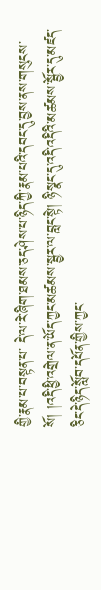གྱི་རྣམ་པ་བསྟན་པ་ དེ་ལ་རེ་ཞིག་ཐམས་ཅད་ཤེས་པ་ཉིད་ཀྱི་རྣམ་པའི་དབང་དུ་བྱས་ནས་གསུངས་སོ། །འདི་ཕྱི་འགྲེལ་ན་ཡོད་ཀྱང་མཚམས་སྦྱར་ལ་བླང་སྟེ། ཉི་སྣང་དུ་འདི་འདིའི་མཚམས་སྦྱོར་དུ་མཛད་ཅིང་དེ་ཉིད་སློབ་དཔོན་གྱིས་ཀྱང་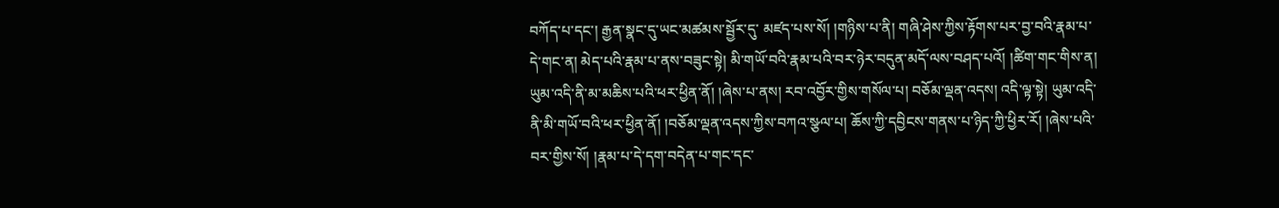བཀོད་པ་དང་། རྒྱན་སྣང་དུ་ཡང་མཚམས་སྦྱོར་དུ་ མཛད་པས་སོ། །གཉིས་པ་ནི། གཞི་ཤེས་ཀྱིས་རྟོགས་པར་བྱ་བའི་རྣམ་པ་དེ་གང་ན། མེད་པའི་རྣམ་པ་ནས་བཟུང་སྟེ། མི་གཡོ་བའི་རྣམ་པའི་བར་ཉེར་བདུན་མདོ་ལས་བཤད་པའོ། །ཚིག་གང་གིས་ན། ཡུམ་འདི་ནི་མ་མཆིས་པའི་ཕར་ཕྱིན་ནོ། །ཞེས་པ་ནས། རབ་འབྱོར་གྱིས་གསོལ་པ། བཅོམ་ལྡན་འདས། འདི་ལྟ་སྟེ། ཡུམ་འདི་ནི་མི་གཡོ་བའི་ཕར་ཕྱིན་ནོ། །བཅོམ་ལྡན་འདས་ཀྱིས་བཀའ་སྩལ་པ། ཆོས་ཀྱི་དབྱིངས་གནས་པ་ཉིད་ཀྱི་ཕྱིར་རོ། །ཞེས་པའི་བར་གྱིས་སོ། །རྣམ་པ་དེ་དག་བདེན་པ་གང་དང་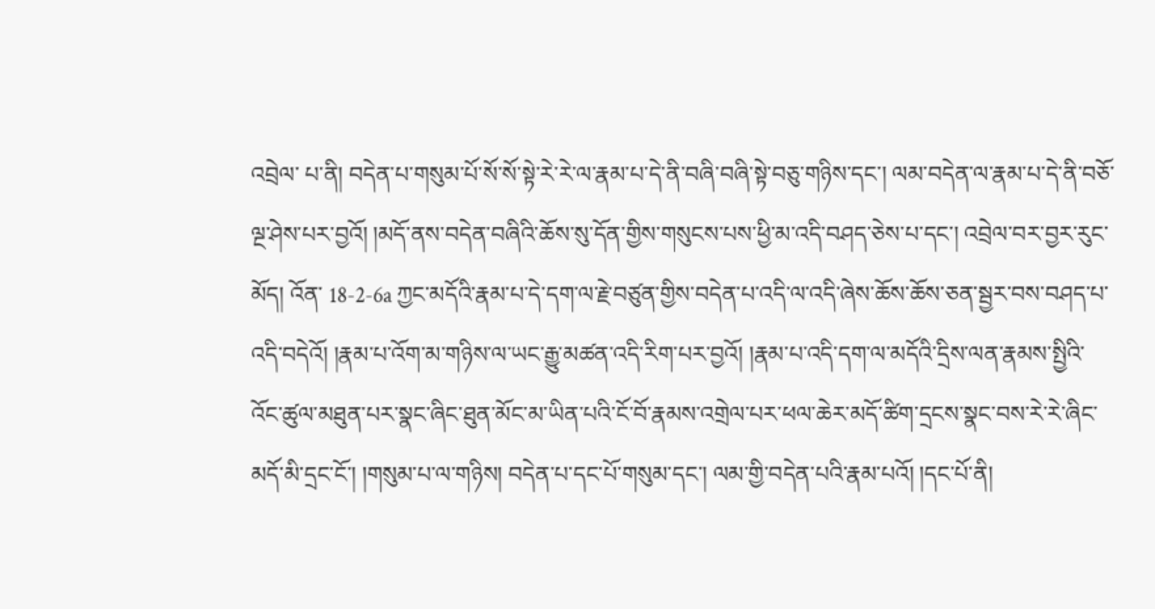འབྲེལ་ པ་ནི། བདེན་པ་གསུམ་པོ་སོ་སོ་སྟེ་རེ་རེ་ལ་རྣམ་པ་དེ་ནི་བཞི་བཞི་སྟེ་བཅུ་གཉིས་དང་། ལམ་བདེན་ལ་རྣམ་པ་དེ་ནི་བཅོ་ལྔ་ཤེས་པར་བྱའོ། །མདོ་ནས་བདེན་བཞིའི་ཆོས་སུ་དོན་གྱིས་གསུངས་པས་ཕྱི་མ་འདི་བཤད་ཅེས་པ་དང་། འབྲེལ་བར་བྱར་རུང་མོད། འོན་ 18-2-6a ཀྱང་མདོའི་རྣམ་པ་དེ་དག་ལ་རྗེ་བཙུན་གྱིས་བདེན་པ་འདི་ལ་འདི་ཞེས་ཆོས་ཆོས་ཅན་སྦྱར་བས་བཤད་པ་འདི་བདེའོ། །རྣམ་པ་འོག་མ་གཉིས་ལ་ཡང་རྒྱུ་མཚན་འདི་རིག་པར་བྱའོ། །རྣམ་པ་འདི་དག་ལ་མདོའི་དྲིས་ལན་རྣམས་སྤྱིའི་ འོང་ཚུལ་མཐུན་པར་སྣང་ཞིང་ཐུན་མོང་མ་ཡིན་པའི་ངོ་བོ་རྣམས་འགྲེལ་པར་ཕལ་ཆེར་མདོ་ཚིག་དྲངས་སྣང་བས་རེ་རེ་ཞིང་མདོ་མི་དྲང་ངོ་། །གསུམ་པ་ལ་གཉིས། བདེན་པ་དང་པོ་གསུམ་དང་། ལམ་གྱི་བདེན་པའི་རྣམ་པའོ། །དང་པོ་ནི།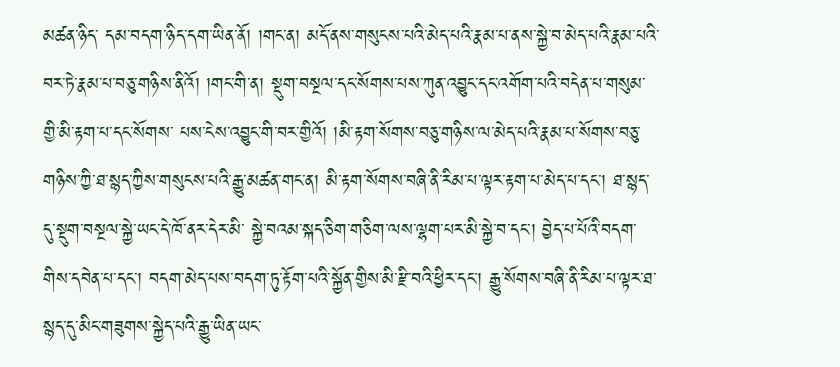མཚན་ཉིད་ དམ་བདག་ཉིད་དག་ཡིན་ནོ། །གང་ན། མདོ་ནས་གསུངས་པའི་མེད་པའི་རྣམ་པ་ནས་སྐྱེ་བ་མེད་པའི་རྣམ་པའི་བར་ཏེ་རྣམ་པ་བཅུ་གཉིས་ནིའོ། །གང་གི་ན། སྡུག་བསྔལ་དང་སོགས་པས་ཀུན་འབྱུང་དང་འགོག་པའི་བདེན་པ་གསུམ་གྱི་མི་རྟག་པ་དང་སོགས་ པས་ངེས་འབྱུང་གི་བར་གྱིའོ། །མི་རྟག་སོགས་བཅུ་གཉིས་ལ་མེད་པའི་རྣམ་པ་སོགས་བཅུ་གཉིས་ཀྱི་ཐ་སྙད་ཀྱིས་གསུངས་པའི་རྒྱུ་མཚན་གང་ན། མི་རྟག་སོགས་བཞི་ནི་རིམ་པ་ལྟར་རྟག་པ་མེད་པ་དང་། ཐ་སྙད་དུ་སྡུག་བསྔལ་སྐྱེ་ཡང་དེ་ཁོ་ནར་དེར་མི་ སྐྱེ་བའམ་སྐད་ཅིག་གཅིག་ལས་ལྷག་པར་མི་སྐྱེ་བ་དང་། བྱེད་པ་པོའི་བདག་གིས་དབེན་པ་དང་། བདག་མེད་པས་བདག་ཏུ་རྟོག་པའི་སྐྱོན་གྱིས་མི་རྫི་བའི་ཕྱིར་དང་། རྒྱུ་སོགས་བཞི་ནི་རིམ་པ་ལྟར་ཐ་སྙད་དུ་མིང་གཟུགས་སྐྱེད་པའི་རྒྱུ་ཡིན་ཡང་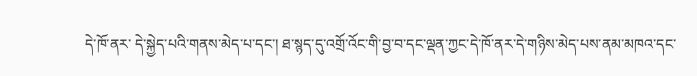དེ་ཁོ་ནར་ དེ་སྐྱེད་པའི་གནས་མེད་པ་དང་། ཐ་སྙད་དུ་འགྲོ་འོང་གི་བྱ་བ་དང་ལྡན་ཀྱང་དེ་ཁོ་ནར་དེ་གཉིས་མེད་པས་ནམ་མཁའ་དང་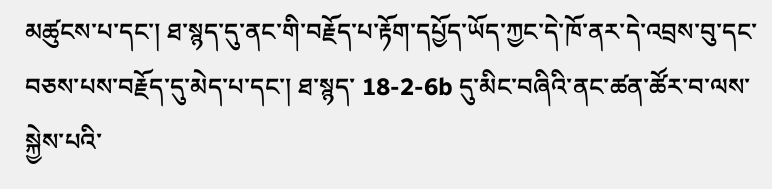མཚུངས་པ་དང་། ཐ་སྙད་དུ་ནང་གི་བརྗོད་པ་རྟོག་དཔྱོད་ཡོད་ཀྱང་དེ་ཁོ་ནར་དེ་འབྲས་བུ་དང་བཅས་པས་བརྗོད་དུ་མེད་པ་དང་། ཐ་སྙད་ 18-2-6b དུ་མིང་བཞིའི་ནང་ཚན་ཚོར་བ་ལས་སྐྱེས་པའི་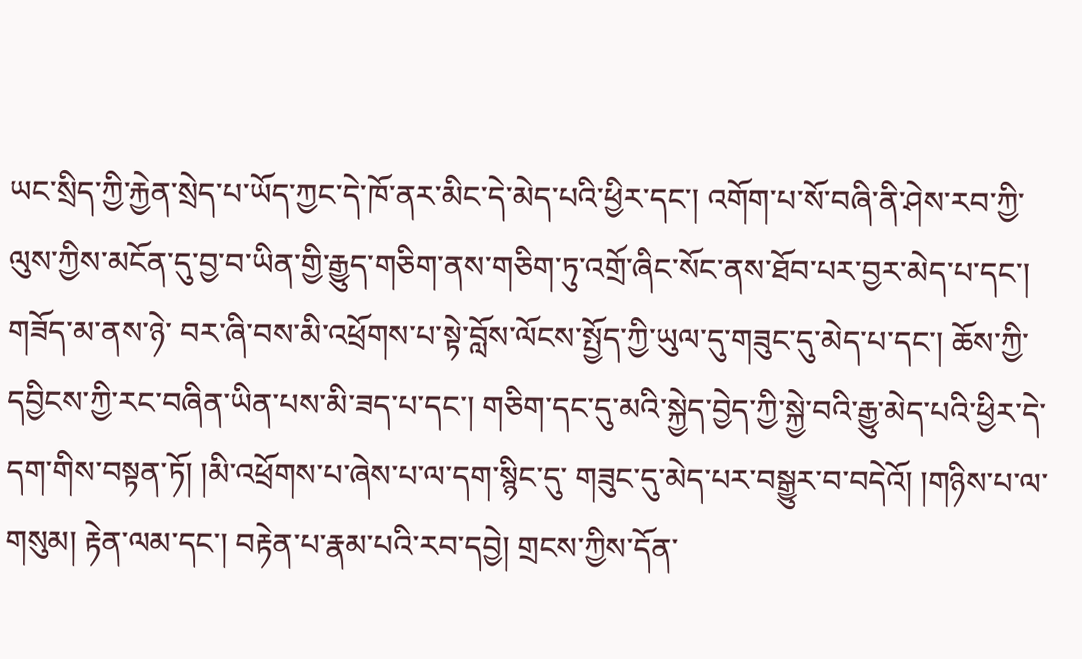ཡང་སྲིད་ཀྱི་རྐྱེན་སྲེད་པ་ཡོད་ཀྱང་དེ་ཁོ་ནར་མིང་དེ་མེད་པའི་ཕྱིར་དང་། འགོག་པ་སོ་བཞི་ནི་ཤེས་རབ་ཀྱི་ལུས་ཀྱིས་མངོན་དུ་བྱ་བ་ཡིན་གྱི་རྒྱུད་གཅིག་ནས་གཅིག་ཏུ་འགྲོ་ཞིང་སོང་ནས་ཐོབ་པར་བྱར་མེད་པ་དང་། གཟོད་མ་ནས་ཉེ་ བར་ཞི་བས་མི་འཕྲོགས་པ་སྟེ་བློས་ལོངས་སྤྱོད་ཀྱི་ཡུལ་དུ་གཟུང་དུ་མེད་པ་དང་། ཆོས་ཀྱི་དབྱིངས་ཀྱི་རང་བཞིན་ཡིན་པས་མི་ཟད་པ་དང་། གཅིག་དང་དུ་མའི་སྐྱེད་བྱེད་ཀྱི་སྐྱེ་བའི་རྒྱུ་མེད་པའི་ཕྱིར་དེ་དག་གིས་བསྟན་ཏོ། །མི་འཕྲོགས་པ་ཞེས་པ་ལ་དག་སྙིང་དུ་ གཟུང་དུ་མེད་པར་བསྒྱུར་བ་བདེའོ། །གཉིས་པ་ལ་གསུམ། རྟེན་ལམ་དང་། བརྟེན་པ་རྣམ་པའི་རབ་དབྱེ། གྲངས་ཀྱིས་དོན་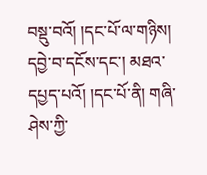བསྡུ་བའོ། །དང་པོ་ལ་གཉིས། དབྱེ་བ་དངོས་དང་། མཐའ་དཔྱད་པའོ། །དང་པོ་ནི། གཞི་ཤེས་ཀྱི་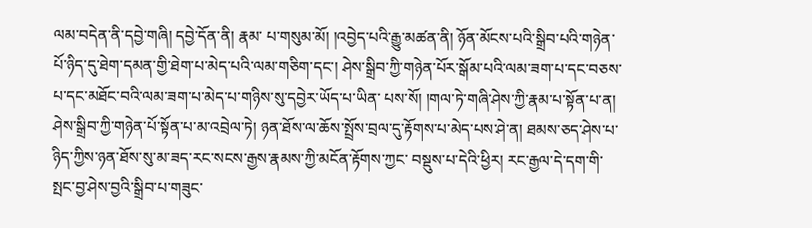ལམ་བདེན་ནི་དབྱེ་གཞི། དབྱེ་དོན་ནི། རྣམ་ པ་གསུམ་མོ། །འབྱེད་པའི་རྒྱུ་མཚན་ནི། ཉོན་མོངས་པའི་སྒྲིབ་པའི་གཉེན་པོ་ཉིད་དུ་ཐེག་དམན་གྱི་ཐེག་པ་མེད་པའི་ལམ་གཅིག་དང་། ཤེས་སྒྲིབ་ཀྱི་གཉེན་པོར་སྒོམ་པའི་ལམ་ཟག་པ་དང་བཅས་པ་དང་མཐོང་བའི་ལམ་ཟག་པ་མེད་པ་གཉིས་སུ་དབྱེར་ཡོད་པ་ཡིན་ པས་སོ། །གལ་ཏེ་གཞི་ཤེས་ཀྱི་རྣམ་པ་སྟོན་པ་ན། ཤེས་སྒྲིབ་ཀྱི་གཉེན་པོ་སྟོན་པ་མ་འབྲེལ་ཏེ། ཉན་ཐོས་ལ་ཆོས་སྤྲོས་བྲལ་དུ་རྟོགས་པ་མེད་པས་ཤེ་ན། ཐམས་ཅད་ཤེས་པ་ཉིད་ཀྱིས་ཉན་ཐོས་སུ་མ་ཟད་རང་སངས་རྒྱས་རྣམས་ཀྱི་མངོན་རྟོགས་ཀྱང་ བསྡུས་པ་དེའི་ཕྱིར། རང་རྒྱལ་དེ་དག་གི་སྤང་བྱ་ཤེས་བྱའི་སྒྲིབ་པ་གཟུང་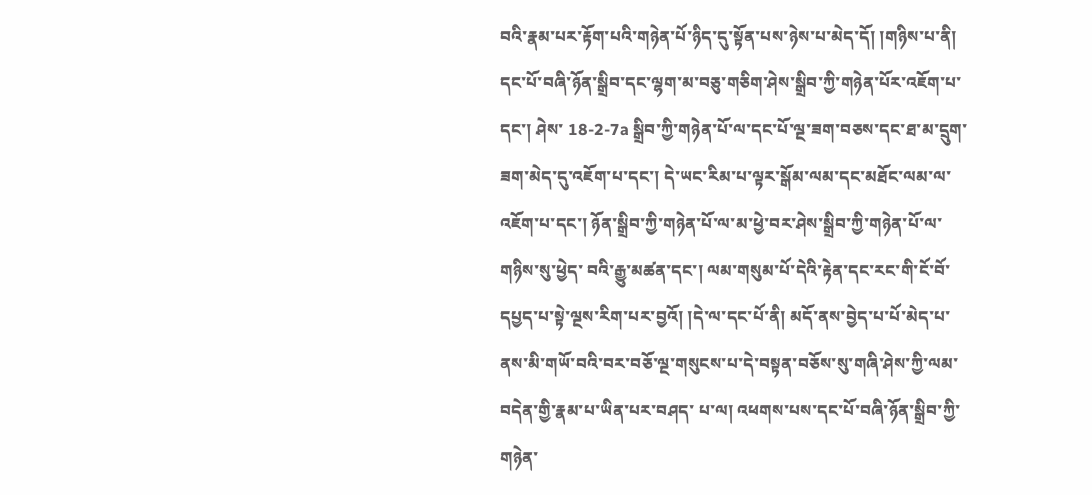བའི་རྣམ་པར་རྟོག་པའི་གཉེན་པོ་ཉིད་དུ་སྟོན་པས་ཉེས་པ་མེད་དོ། །གཉིས་པ་ནི། དང་པོ་བཞི་ཉོན་སྒྲིབ་དང་ལྷག་མ་བཅུ་གཅིག་ཤེས་སྒྲིབ་ཀྱི་གཉེན་པོར་འཇོག་པ་དང་། ཤེས་ 18-2-7a སྒྲིབ་ཀྱི་གཉེན་པོ་ལ་དང་པོ་ལྔ་ཟག་བཅས་དང་ཐ་མ་དྲུག་ཟག་མེད་དུ་འཇོག་པ་དང་། དེ་ཡང་རིམ་པ་ལྟར་སྒོམ་ལམ་དང་མཐོང་ལམ་ལ་འཇོག་པ་དང་། ཉོན་སྒྲིབ་ཀྱི་གཉེན་པོ་ལ་མ་ཕྱེ་བར་ཤེས་སྒྲིབ་ཀྱི་གཉེན་པོ་ལ་གཉིས་སུ་ཕྱེད་ བའི་རྒྱུ་མཚན་དང་། ལམ་གསུམ་པོ་དེའི་རྟེན་དང་རང་གི་ངོ་བོ་དཔྱད་པ་སྟེ་ལྔས་རིག་པར་བྱའོ། །དེ་ལ་དང་པོ་ནི། མདོ་ནས་བྱེད་པ་པོ་མེད་པ་ནས་མི་གཡོ་བའི་བར་བཅོ་ལྔ་གསུངས་པ་དེ་བསྟན་བཅོས་སུ་གཞི་ཤེས་ཀྱི་ལམ་བདེན་གྱི་རྣམ་པ་ཡིན་པར་བཤད་ པ་ལ། འཕགས་པས་དང་པོ་བཞི་ཉོན་སྒྲིབ་ཀྱི་གཉེན་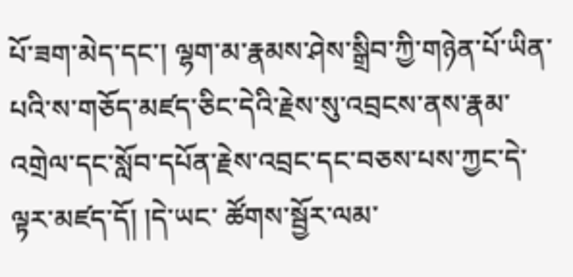པོ་ཟག་མེད་དང་། ལྷག་མ་རྣམས་ཤེས་སྒྲིབ་ཀྱི་གཉེན་པོ་ཡིན་པའི་ས་གཅོད་མཛད་ཅིང་དེའི་རྗེས་སུ་འབྲངས་ནས་རྣམ་འགྲེལ་དང་སློབ་དཔོན་རྗེས་འབྲང་དང་བཅས་པས་ཀྱང་དེ་ལྟར་མཛད་དོ། །དེ་ཡང་ ཚོགས་སྦྱོར་ལམ་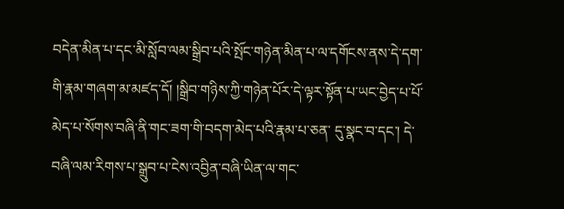བདེན་མིན་པ་དང་མི་སློབ་ལམ་སྒྲིབ་པའི་སྤོང་གཉེན་མིན་པ་ལ་དགོངས་ནས་དེ་དག་གི་རྣམ་གཞག་མ་མཛད་དོ། །སྒྲིབ་གཉིས་ཀྱི་གཉེན་པོར་དེ་ལྟར་སྟོན་པ་ཡང་བྱེད་པ་པོ་མེད་པ་སོགས་བཞི་ནི་གང་ཟག་གི་བདག་མེད་པའི་རྣམ་པ་ཅན་ དུ་སྣང་བ་དང་། དེ་བཞི་ལམ་རིགས་པ་སྒྲུབ་པ་ངེས་འབྱིན་བཞི་ཡིན་ལ་གང་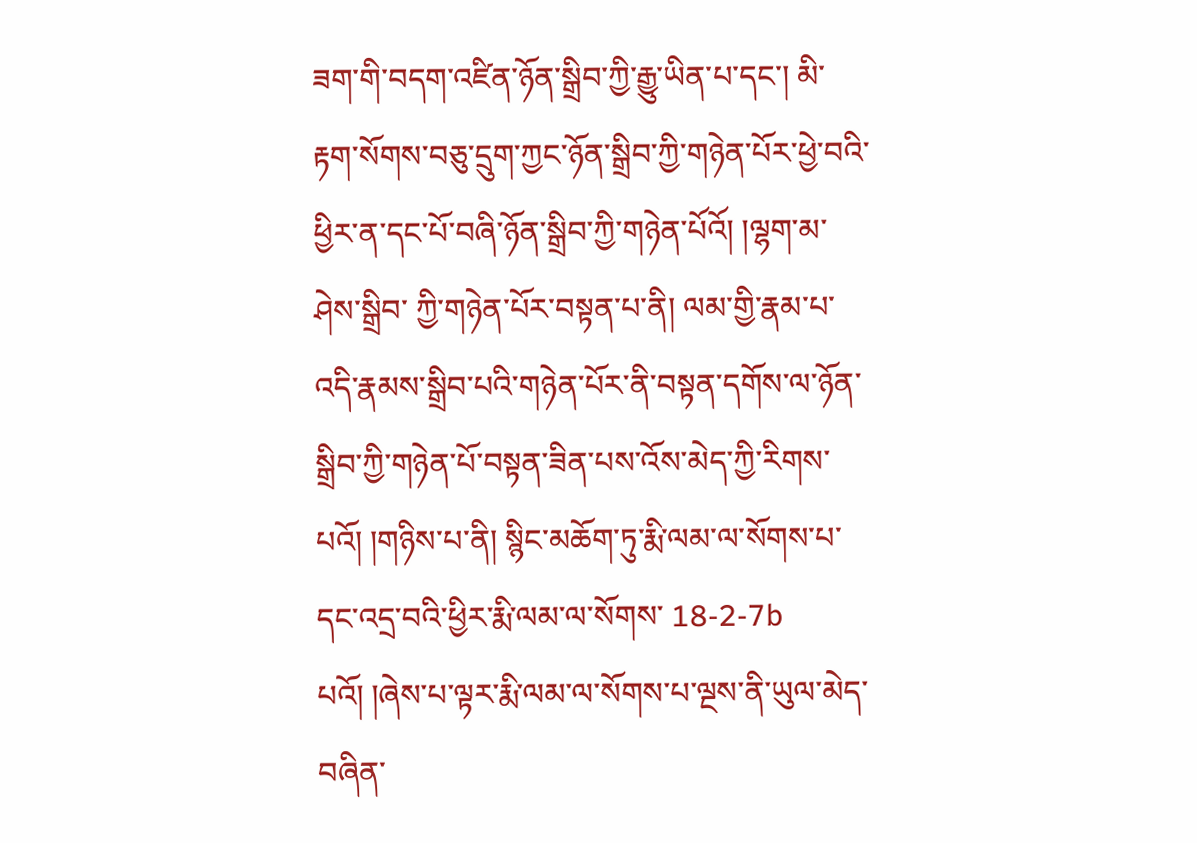ཟག་གི་བདག་འཛིན་ཉོན་སྒྲིབ་ཀྱི་རྒྱུ་ཡིན་པ་དང་། མི་རྟག་སོགས་བཅུ་དྲུག་ཀྱང་ཉོན་སྒྲིབ་ཀྱི་གཉེན་པོར་ཕྱེ་བའི་ཕྱིར་ན་དང་པོ་བཞི་ཉོན་སྒྲིབ་ཀྱི་གཉེན་པོའོ། །ལྷག་མ་ཤེས་སྒྲིབ་ ཀྱི་གཉེན་པོར་བསྟན་པ་ནི། ལམ་གྱི་རྣམ་པ་འདི་རྣམས་སྒྲིབ་པའི་གཉེན་པོར་ནི་བསྟན་དགོས་ལ་ཉོན་སྒྲིབ་ཀྱི་གཉེན་པོ་བསྟན་ཟིན་པས་འོས་མེད་ཀྱི་རིགས་པའོ། །གཉིས་པ་ནི། སྙིང་མཆོག་ཏུ་རྨི་ལམ་ལ་སོགས་པ་དང་འདྲ་བའི་ཕྱིར་རྨི་ལམ་ལ་སོགས་ 18-2-7b པའོ། །ཞེས་པ་ལྟར་རྨི་ལམ་ལ་སོགས་པ་ལྔས་ནི་ཡུལ་མེད་བཞིན་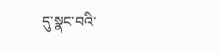དུ་སྣང་བའི་